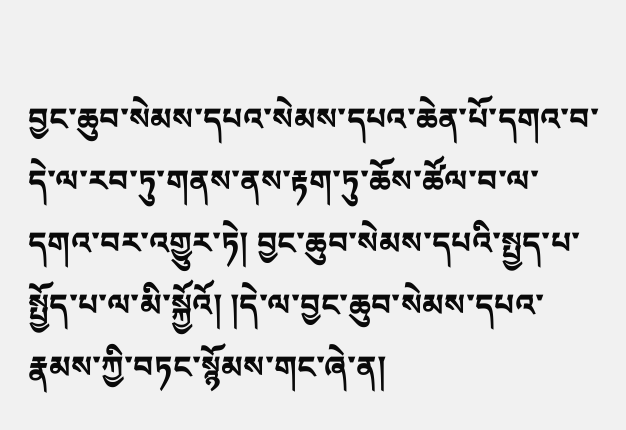བྱང་ཆུབ་སེམས་དཔའ་སེམས་དཔའ་ཆེན་པོ་དགའ་བ་དེ་ལ་རབ་ཏུ་གནས་ནས་རྟག་ཏུ་ཆོས་ཚོལ་བ་ལ་དགའ་བར་འགྱུར་ཏེ། བྱང་ཆུབ་སེམས་དཔའི་སྤྱད་པ་སྤྱོད་པ་ལ་མི་སྐྱོའོ། །དེ་ལ་བྱང་ཆུབ་སེམས་དཔའ་རྣམས་ཀྱི་བཏང་སྙོམས་གང་ཞེ་ན།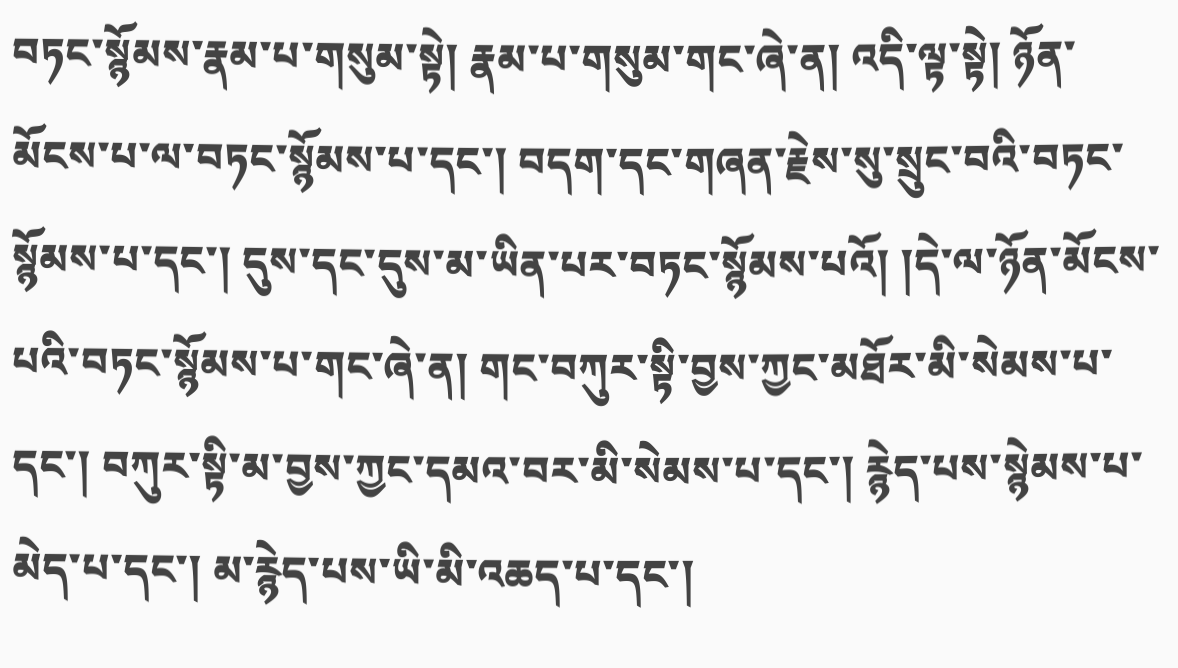བཏང་སྙོམས་རྣམ་པ་གསུམ་སྟེ། རྣམ་པ་གསུམ་གང་ཞེ་ན། འདི་ལྟ་སྟེ། ཉོན་མོངས་པ་ལ་བཏང་སྙོམས་པ་དང་། བདག་དང་གཞན་རྗེས་སུ་སྲུང་བའི་བཏང་སྙོམས་པ་དང་། དུས་དང་དུས་མ་ཡིན་པར་བཏང་སྙོམས་པའོ། །དེ་ལ་ཉོན་མོངས་པའི་བཏང་སྙོམས་པ་གང་ཞེ་ན། གང་བཀུར་སྟི་བྱས་ཀྱང་མཐོར་མི་སེམས་པ་དང་། བཀུར་སྟི་མ་བྱས་ཀྱང་དམའ་བར་མི་སེམས་པ་དང་། རྙེད་པས་སྙེམས་པ་མེད་པ་དང་། མ་རྙེད་པས་ཡི་མི་འཆད་པ་དང་།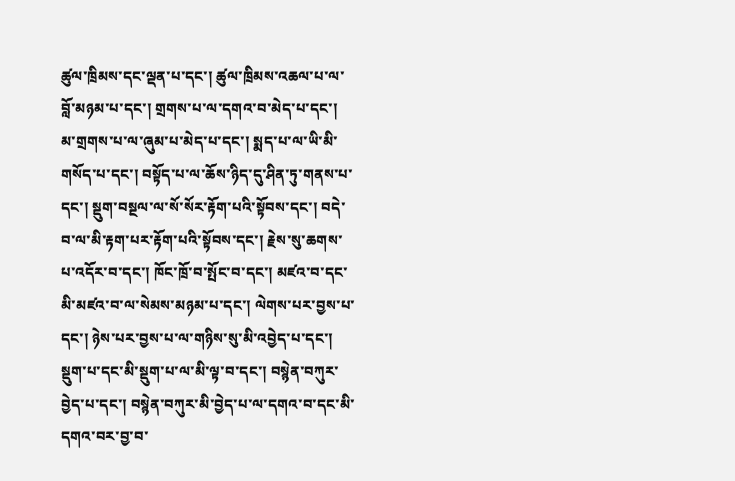ཚུལ་ཁྲིམས་དང་ལྡན་པ་དང་། ཚུལ་ཁྲིམས་འཆལ་པ་ལ་བློ་མཉམ་པ་དང་། གྲགས་པ་ལ་དགའ་བ་མེད་པ་དང་། མ་གྲགས་པ་ལ་ཞུམ་པ་མེད་པ་དང་། སྨད་པ་ལ་ཡི་མི་གསོད་པ་དང་། བསྟོད་པ་ལ་ཆོས་ཉིད་དུ་ཤིན་ཏུ་གནས་པ་དང་། སྡུག་བསྔལ་ལ་སོ་སོར་རྟོག་པའི་སྟོབས་དང་། བདེ་བ་ལ་མི་རྟག་པར་རྟོག་པའི་སྟོབས་དང་། རྗེས་སུ་ཆགས་པ་འདོར་བ་དང་། ཁོང་ཁྲོ་བ་སྤོང་བ་དང་། མཛའ་བ་དང་མི་མཛའ་བ་ལ་སེམས་མཉམ་པ་དང་། ལེགས་པར་བྱས་པ་དང་། ཉེས་པར་བྱས་པ་ལ་གཉིས་སུ་མི་འབྱེད་པ་དང་། སྡུག་པ་དང་མི་སྡུག་པ་ལ་མི་ལྟ་བ་དང་། བསྙེན་བཀུར་བྱེད་པ་དང་། བསྙེན་བཀུར་མི་བྱེད་པ་ལ་དགའ་བ་དང་མི་དགའ་བར་བྱ་བ་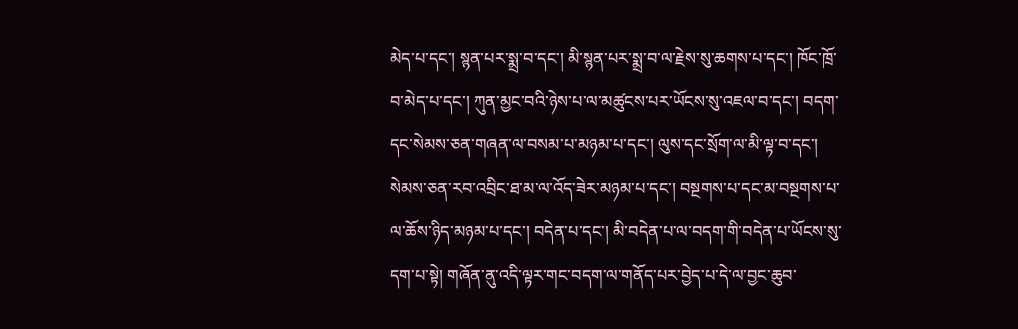མེད་པ་དང་། སྙན་པར་སྨྲ་བ་དང་། མི་སྙན་པར་སྨྲ་བ་ལ་རྗེས་སུ་ཆགས་པ་དང་། ཁོང་ཁྲོ་བ་མེད་པ་དང་། ཀུན་མྱང་བའི་ཉེས་པ་ལ་མཚུངས་པར་ཡོངས་སུ་འཇལ་བ་དང་། བདག་དང་སེམས་ཅན་གཞན་ལ་བསམ་པ་མཉམ་པ་དང་། ལུས་དང་སྲོག་ལ་མི་ལྟ་བ་དང་། སེམས་ཅན་རབ་འབྲིང་ཐ་མ་ལ་འོད་ཟེར་མཉམ་པ་དང་། བསྔགས་པ་དང་མ་བསྔགས་པ་ལ་ཆོས་ཉིད་མཉམ་པ་དང་། བདེན་པ་དང་། མི་བདེན་པ་ལ་བདག་གི་བདེན་པ་ཡོངས་སུ་དག་པ་སྟེ། གཞོན་ནུ་འདི་ལྟར་གང་བདག་ལ་གནོད་པར་བྱེད་པ་དེ་ལ་བྱང་ཆུབ་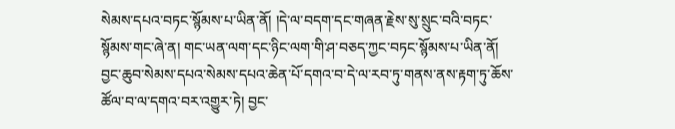སེམས་དཔའ་བཏང་སྙོམས་པ་ཡིན་ནོ། །དེ་ལ་བདག་དང་གཞན་རྗེས་སུ་སྲུང་བའི་བཏང་སྙོམས་གང་ཞེ་ན། གང་ཡན་ལག་དང་ཉིང་ལག་གི་ཤ་བཅད་ཀྱང་བཏང་སྙོམས་པ་ཡིན་ནོ།
བྱང་ཆུབ་སེམས་དཔའ་སེམས་དཔའ་ཆེན་པོ་དགའ་བ་དེ་ལ་རབ་ཏུ་གནས་ནས་རྟག་ཏུ་ཆོས་ཚོལ་བ་ལ་དགའ་བར་འགྱུར་ཏེ། བྱང་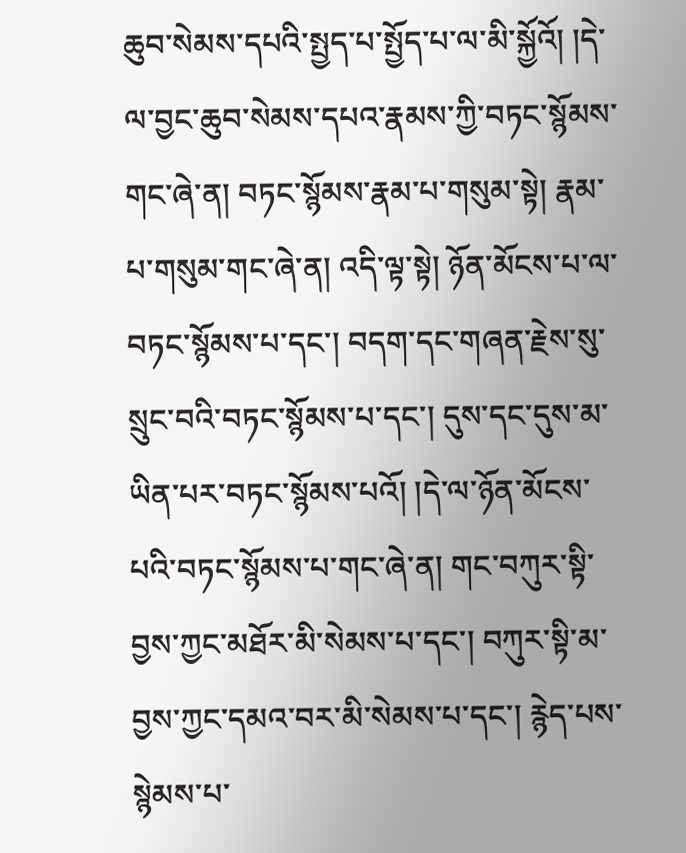ཆུབ་སེམས་དཔའི་སྤྱད་པ་སྤྱོད་པ་ལ་མི་སྐྱོའོ། །དེ་ལ་བྱང་ཆུབ་སེམས་དཔའ་རྣམས་ཀྱི་བཏང་སྙོམས་གང་ཞེ་ན། བཏང་སྙོམས་རྣམ་པ་གསུམ་སྟེ། རྣམ་པ་གསུམ་གང་ཞེ་ན། འདི་ལྟ་སྟེ། ཉོན་མོངས་པ་ལ་བཏང་སྙོམས་པ་དང་། བདག་དང་གཞན་རྗེས་སུ་སྲུང་བའི་བཏང་སྙོམས་པ་དང་། དུས་དང་དུས་མ་ཡིན་པར་བཏང་སྙོམས་པའོ། །དེ་ལ་ཉོན་མོངས་པའི་བཏང་སྙོམས་པ་གང་ཞེ་ན། གང་བཀུར་སྟི་བྱས་ཀྱང་མཐོར་མི་སེམས་པ་དང་། བཀུར་སྟི་མ་བྱས་ཀྱང་དམའ་བར་མི་སེམས་པ་དང་། རྙེད་པས་སྙེམས་པ་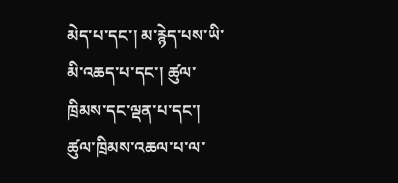མེད་པ་དང་། མ་རྙེད་པས་ཡི་མི་འཆད་པ་དང་། ཚུལ་ཁྲིམས་དང་ལྡན་པ་དང་། ཚུལ་ཁྲིམས་འཆལ་པ་ལ་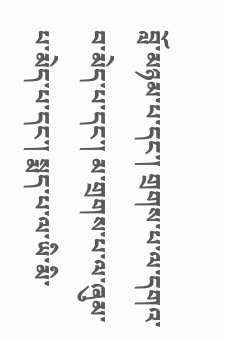བློ་མཉམ་པ་དང་། གྲགས་པ་ལ་དགའ་བ་མེད་པ་དང་། མ་གྲགས་པ་ལ་ཞུམ་པ་མེད་པ་དང་། སྨད་པ་ལ་ཡི་མི་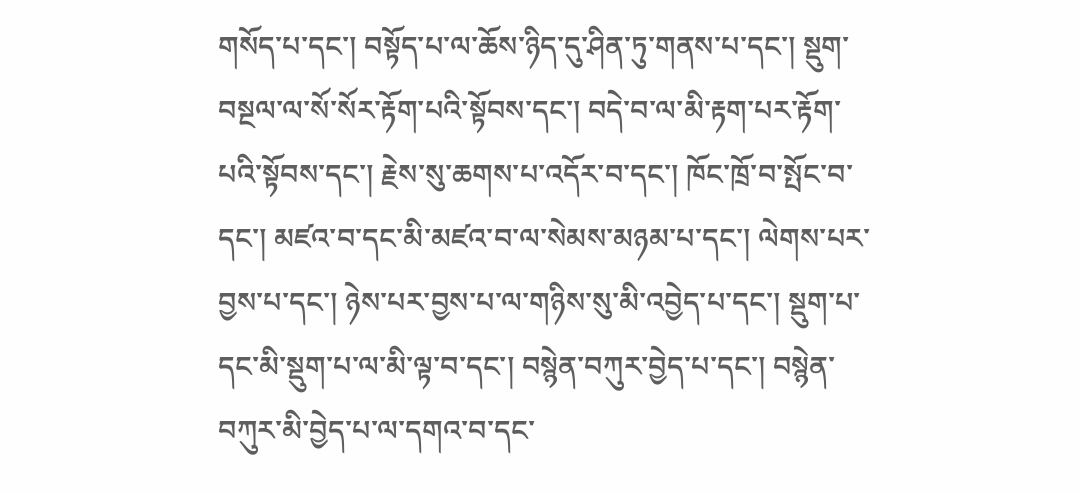གསོད་པ་དང་། བསྟོད་པ་ལ་ཆོས་ཉིད་དུ་ཤིན་ཏུ་གནས་པ་དང་། སྡུག་བསྔལ་ལ་སོ་སོར་རྟོག་པའི་སྟོབས་དང་། བདེ་བ་ལ་མི་རྟག་པར་རྟོག་པའི་སྟོབས་དང་། རྗེས་སུ་ཆགས་པ་འདོར་བ་དང་། ཁོང་ཁྲོ་བ་སྤོང་བ་དང་། མཛའ་བ་དང་མི་མཛའ་བ་ལ་སེམས་མཉམ་པ་དང་། ལེགས་པར་བྱས་པ་དང་། ཉེས་པར་བྱས་པ་ལ་གཉིས་སུ་མི་འབྱེད་པ་དང་། སྡུག་པ་དང་མི་སྡུག་པ་ལ་མི་ལྟ་བ་དང་། བསྙེན་བཀུར་བྱེད་པ་དང་། བསྙེན་བཀུར་མི་བྱེད་པ་ལ་དགའ་བ་དང་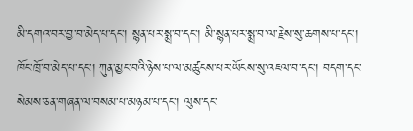མི་དགའ་བར་བྱ་བ་མེད་པ་དང་། སྙན་པར་སྨྲ་བ་དང་། མི་སྙན་པར་སྨྲ་བ་ལ་རྗེས་སུ་ཆགས་པ་དང་། ཁོང་ཁྲོ་བ་མེད་པ་དང་། ཀུན་མྱང་བའི་ཉེས་པ་ལ་མཚུངས་པར་ཡོངས་སུ་འཇལ་བ་དང་། བདག་དང་སེམས་ཅན་གཞན་ལ་བསམ་པ་མཉམ་པ་དང་། ལུས་དང་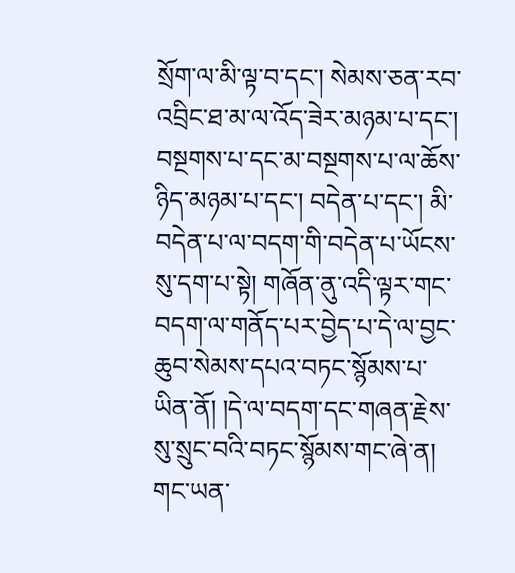སྲོག་ལ་མི་ལྟ་བ་དང་། སེམས་ཅན་རབ་འབྲིང་ཐ་མ་ལ་འོད་ཟེར་མཉམ་པ་དང་། བསྔགས་པ་དང་མ་བསྔགས་པ་ལ་ཆོས་ཉིད་མཉམ་པ་དང་། བདེན་པ་དང་། མི་བདེན་པ་ལ་བདག་གི་བདེན་པ་ཡོངས་སུ་དག་པ་སྟེ། གཞོན་ནུ་འདི་ལྟར་གང་བདག་ལ་གནོད་པར་བྱེད་པ་དེ་ལ་བྱང་ཆུབ་སེམས་དཔའ་བཏང་སྙོམས་པ་ཡིན་ནོ། །དེ་ལ་བདག་དང་གཞན་རྗེས་སུ་སྲུང་བའི་བཏང་སྙོམས་གང་ཞེ་ན། གང་ཡན་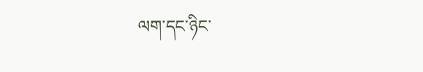ལག་དང་ཉིང་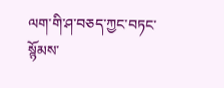ལག་གི་ཤ་བཅད་ཀྱང་བཏང་སྙོམས་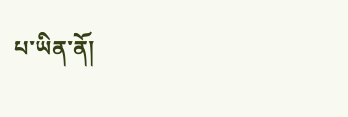པ་ཡིན་ནོ།